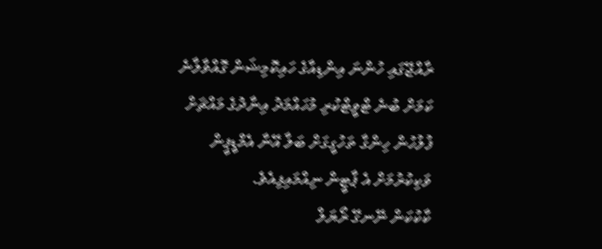ރާއްޖޭގައި ހުންނަ އިންޑިއާގެ ހައިކޮމިޝަން ގޮއްވާލާނެ ކަމަށް ބުނެ ޓްވީޓްކުރި މުހައްމަދު އިނާދުގެ މައްޗަށް ފުލުހުން ހިންގާ ތަހުގީގަށް ބަލާ އޭނާ އެމްޑީޕީން ވަކިކުރުމަށް އެ ޕާޓީން ނިއްމައިފިއެވެ.
ކާކުކަން ނޭނގޭ ރޯޔަލް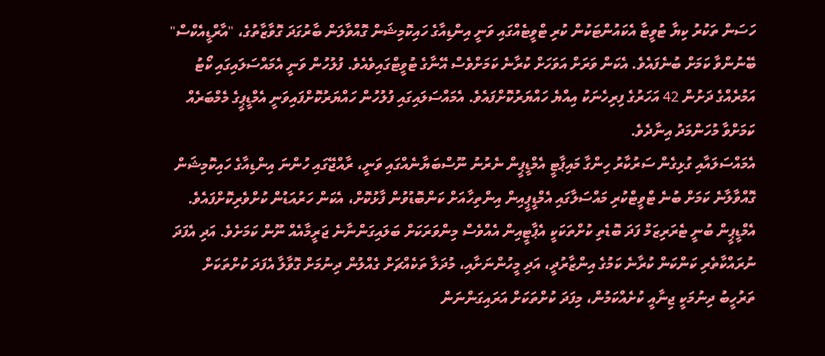ހަސަން ތަކުރު ކިޔާ ޓުވީޓާ އެކައުންޓަކުން ކުރި ޓްވީޓެއްގައި ވަނީ އިންޑިއާގެ ހައިކޮމިޝަން ގޮއްވާލަން ބާރުގަދަ ގޮވާޒާތުގެ، "އާރްޑީއެކްސް" ބޭނުންވާ ކަމަށް ބުނެފައެވެ. އެކަން ވަރަށް އަވަހަށް ކުރާނެ ކަމަށްވެސް އޭނާގެ ޓުވީޓްގައިވެއެވެ. ފުލުހުން ވަނީ އެމައްސަލައިގައި ކޯޓު އަމުރެއްގެ ދަށުން 42 އަހަރުގެ ފިރިހެނަކު އިއްޔެ ހައްޔަރުކޮށްފައެވެ. އެމައްސަލައިގައި ފުލުހުން ހައްޔަރުކޮށްފައިވަނީ އެމްޑީޕީގެ މެމްބަރެއް ކަމަށްވާ މުހަންމަދު އިނާދެވެ.
އެމައްސަލައާއި ގުޅިގެން ސަރުކާރު ހިންގާ މައިޕާޓީ އެމްޑީޕީން ނެރުނު ނޫސްބަޔާނެއްގައި ވަނީ، ރާއްޖޭގައި ހުންނަ އިންޑިއާގެ ހައިކޮމިޝަން ގޮއްވާލާނެ ކަމަށް ބުނެ ޓްވީޓްކުރި މައްސަލާގައި އެމްޑީޕީއިން އިންތިހާއަށް ކަންބޮޑުވުން ފާޅުކޮށް، އެކަން ހަރުއަޑުން ކުށްވެރިކޮށްފައެވެ.
އެމްޑީޕީން ބުނީ ޓެރަރިޒަމް ފަދަ ބޮޑެތި ކުށްތަކަކީ އެޕާޓީއިން އެއްވެސް މިންވަރަކަށް ބަލައިގަންނާނެ ޖަރީމާއެއް ނޫން ކަމަށެވެ. އަދި އެފަދަ ނުރައްކާތެރި ކަންކަން ކުރާނެ ކަމުގެ އިންޒާރުދީ، އަދި މީހުންނަށާއި، މުދަލާ ތަކެއްޗަށް ގެއްލުން ދިނުމަށް ގޮވާލާ އެފަދަ ކުށްތަކަށް ތަރުހީބު ދިނުމަކީ ޖިނާއީ ކުށެއްކަމުން، މިފަދަ ކުށްތަކަށް އަރައިގަންނަން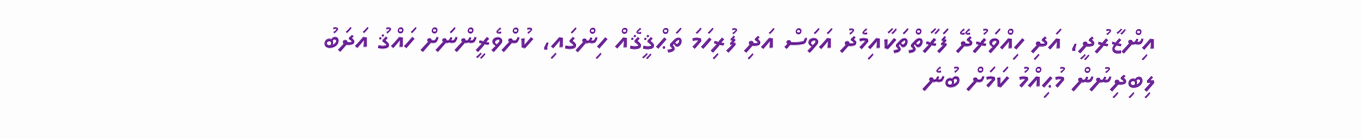އިންޒާރުދީ، އަދި ހިއްވަރުދޭ ފަރާތްތަކާއިމެދު އަވަސް އަދި ފުރިހަމަ ތަޙްޤީޤެއް ހިންގައި، ކުށްވެރީންނަށް ހައްޤު އަދަބު ލިބިދިނުން މުޙިއްމު ކަމަށް ބުނެ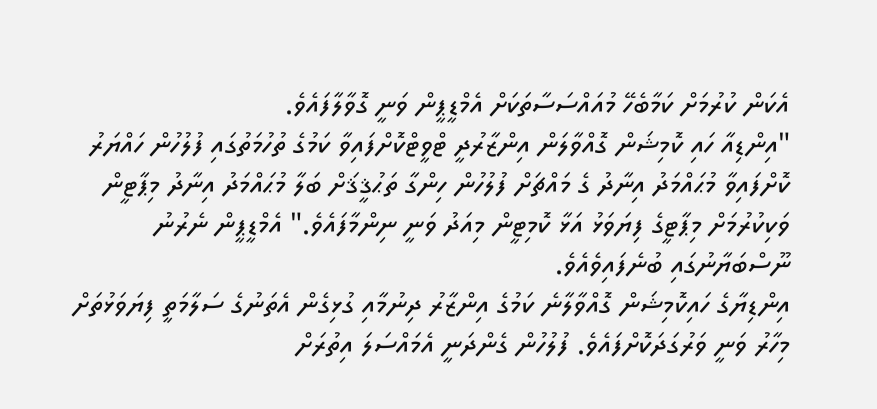އެކަން ކުރުމަށް ކަމާބެހޭ މުއައްސަސާތަކަށް އެމްޑީޕީން ވަނީ ގޮވާލާފައެވެ.
"އިންޑިއާ ހައި ކޮމިޝަން ގޮއްވާލަން އިންޒާރުދީ ޓްވީޓްކޮށްފައިވާ ކަމުގެ ތުހުމަތުގައި ފުލުހުން ހައްޔަރު ކޮށްފައިވާ މުޙައްމަދު އިނާދު ގެ މައްޗަށް ފުލުހުން ހިންގާ ތަޙުޤީޤަށް ބަލާ މުޙައްމަދު އިނާދު މިޕާޓީން ވަކިކުރުމަށް މިޕާޓީގެ ފިޔަވަޅު އަޅާ ކޮމިޓީން މިއަދު ވަނީ ނިންމާފައެވެ." އެމްޑީޕީން ނެރުނު ނޫސްބަޔާނުގައި ބުނެފައިވެއެވެ.
އިންޑިޔާގެ ހައިކޮމިޝަން ގޮއްވާލާނެ ކަމުގެ އިންޒާރު ދިނުމާއި ގުޅިގެން އެތަނުގެ ސަލާމަތީ ފިޔަވަޅުތަށް މިހާރު ވަނީ ވަރުގަދަކޮށްފައެވެ. ފުލުހުން ގެންދަނީ އެމައްސަލަ އިތުރަށް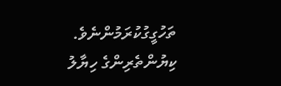ތަހުގީގުކުރަމުންނެވެ.
ކިޔުންތެރިންގެ ހިޔާލު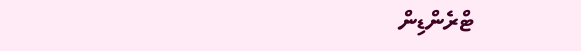ޓްރެންޑިން